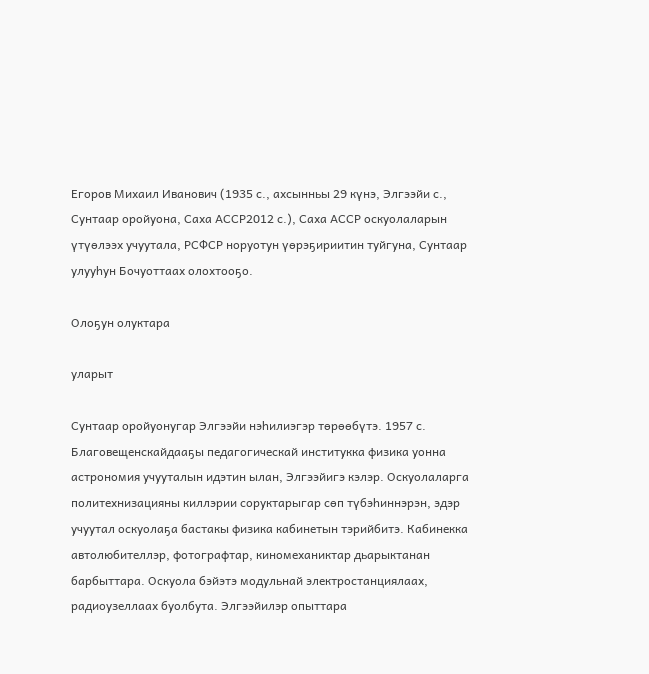Егоров Михаил Иванович (1935 с., ахсынньы 29 күнэ, Элгээйи с., Сунтаар оройуона, Саха АССР2012 с.), Саха АССР оскуолаларын үтүөлээх учуутала, РСФСР норуотун үөрэҕириитин туйгуна, Сунтаар улууһун Бочуоттаах олохтооҕо.

Олоҕун олуктара

уларыт

Сунтаар оройуонугар Элгээйи нэһилиэгэр төрөөбүтэ. 1957 с. Благовещенскайдааҕы педагогическай институкка физика уонна астрономия учууталын идэтин ылан, Элгээйигэ кэлэр. Оскуолаларга политехнизацияны киллэрии соруктарыгар сөп түбэһиннэрэн, эдэр учуутал оскуолаҕа бастакы физика кабинетын тэрийбитэ. Кабинекка автолюбителлэр, фотографтар, киномеханиктар дьарыктанан барбыттара. Оскуола бэйэтэ модульнай электростанциялаах, радиоузеллаах буолбута. Элгээйилэр опыттара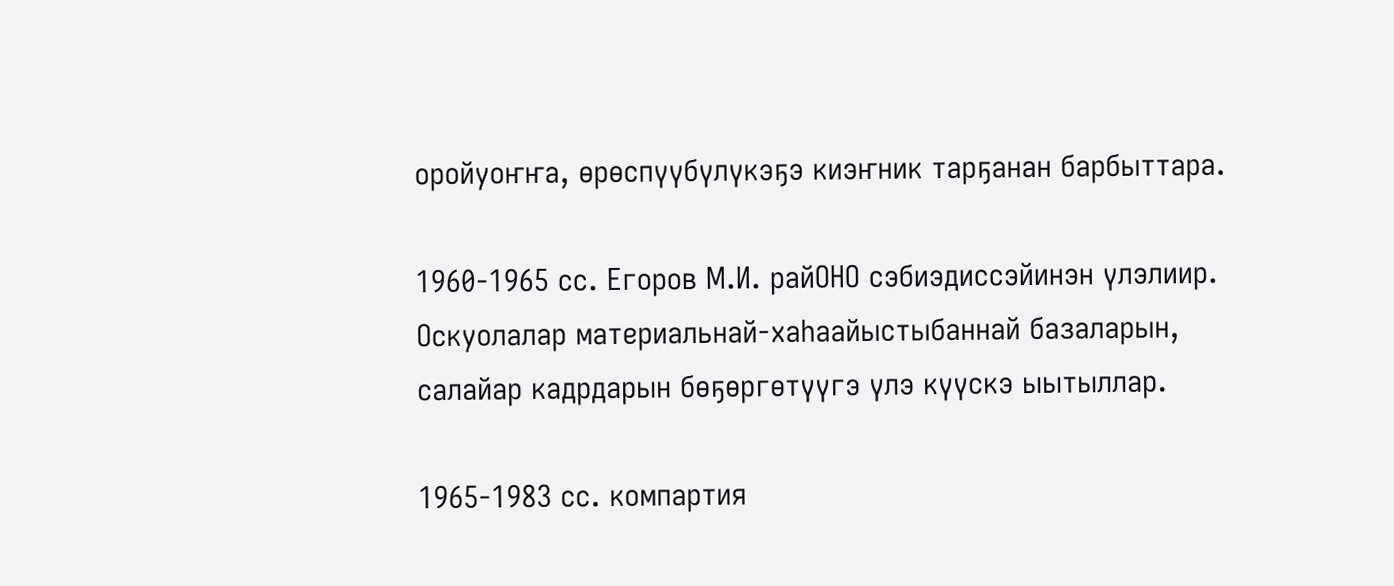оройуоҥҥа, өрөспүүбүлүкэҕэ киэҥник тарҕанан барбыттара.

1960-1965 сс. Егоров М.И. райОНО сэбиэдиссэйинэн үлэлиир. Оскуолалар материальнай-хаһаайыстыбаннай базаларын, салайар кадрдарын бөҕөргөтүүгэ үлэ күүскэ ыытыллар.

1965-1983 сс. компартия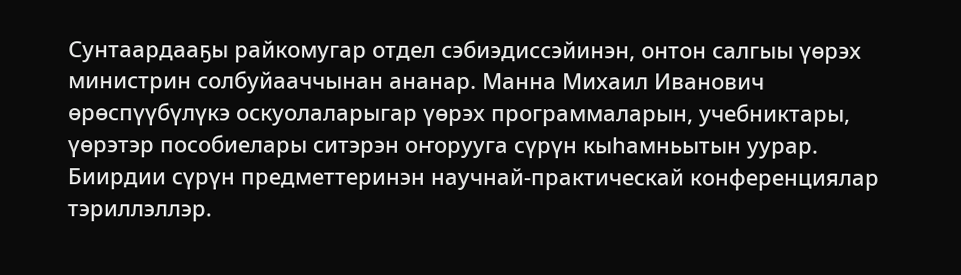Сунтаардааҕы райкомугар отдел сэбиэдиссэйинэн, онтон салгыы үөрэх министрин солбуйааччынан ананар. Манна Михаил Иванович өрөспүүбүлүкэ оскуолаларыгар үөрэх программаларын, учебниктары, үөрэтэр пособиелары ситэрэн оҥорууга сүрүн кыһамньытын уурар. Биирдии сүрүн предметтеринэн научнай-практическай конференциялар тэриллэллэр.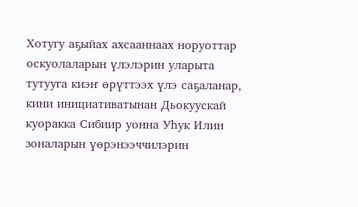Хотугу аҕыйах ахсааннаах норуоттар оскуолаларын үлэлэрин уларыта тутууга киэҥ өрүттээх үлэ саҕаланар, кини инициативатынан Дьокуускай куоракка Сибиир уонна Уһук Илин зоналарын үөрэнээччилэрин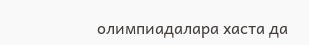олимпиадалара хаста да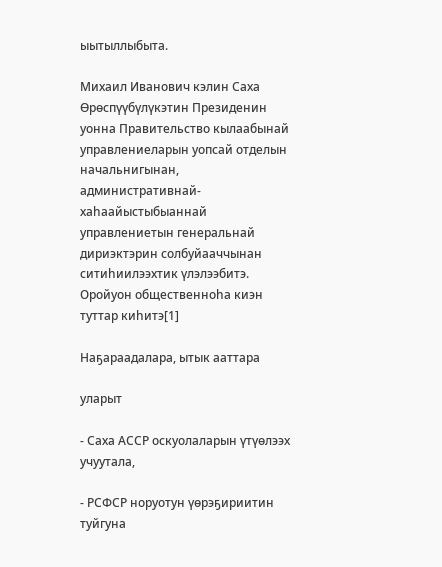ыытыллыбыта.

Михаил Иванович кэлин Саха Өрөспүүбүлүкэтин Президенин уонна Правительство кылаабынай управлениеларын уопсай отделын начальнигынан, административнай-хаһаайыстыбыаннай управлениетын генеральнай дириэктэрин солбуйааччынан ситиһиилээхтик үлэлээбитэ. Оройуон общественноһа киэн туттар киһитэ[1]

Наҕараадалара, ытык ааттара

уларыт

- Саха АССР оскуолаларын үтүөлээх учуутала,

- РСФСР норуотун үөрэҕириитин туйгуна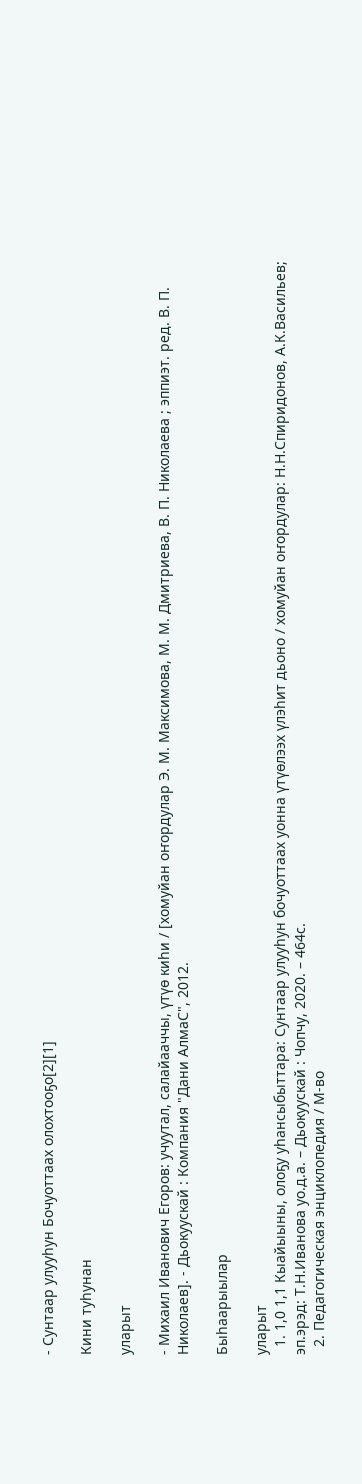- Сунтаар улууһун Бочуоттаах олохтооҕо[2][1]

Кини туһунан

уларыт

- Михаил Иванович Егоров: учуутал, салайааччы, үтүө киһи / [хомуйан оҥордулар Э. М. Максимова, М. М. Дмитриева, В. П. Николаева ; эппиэт. ред. В. П. Николаев]. - Дьокуускай : Компания "Дани АлмаС", 2012.

Быһаарыылар

уларыт
  1. 1,0 1,1 Кыайыыны, олоҕу уһансыбыттара: Сунтаар улууһун бочуоттаах уонна үтүөлээх үлэһит дьоно / хомуйан оҥордулар: Н.Н.Спиридонов, А.К.Васильев; эп.эрэд: Т.Н.Иванова уо.д.а. – Дьокуускай : Чопчу, 2020. – 464с.
  2. Педагогическая энциклопедия / М-во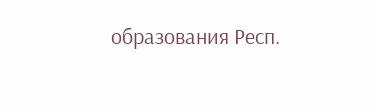образования Респ.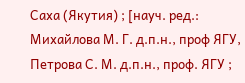Саха (Якутия) ; [науч. ред.: Михайлова М. Г. д.п.н., проф ЯГУ, Петрова С. М. д.п.н., проф. ЯГУ ;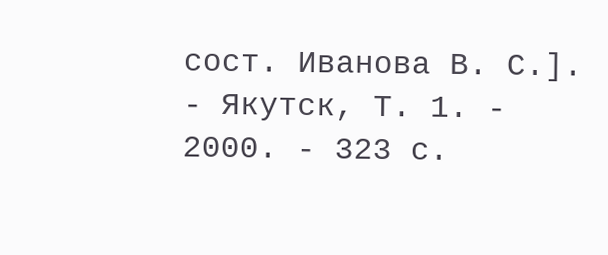сост. Иванова В. С.]. - Якутск, Т. 1. - 2000. - 323 с.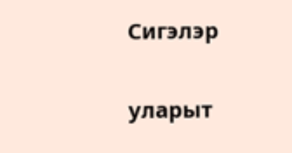Сигэлэр

уларыт